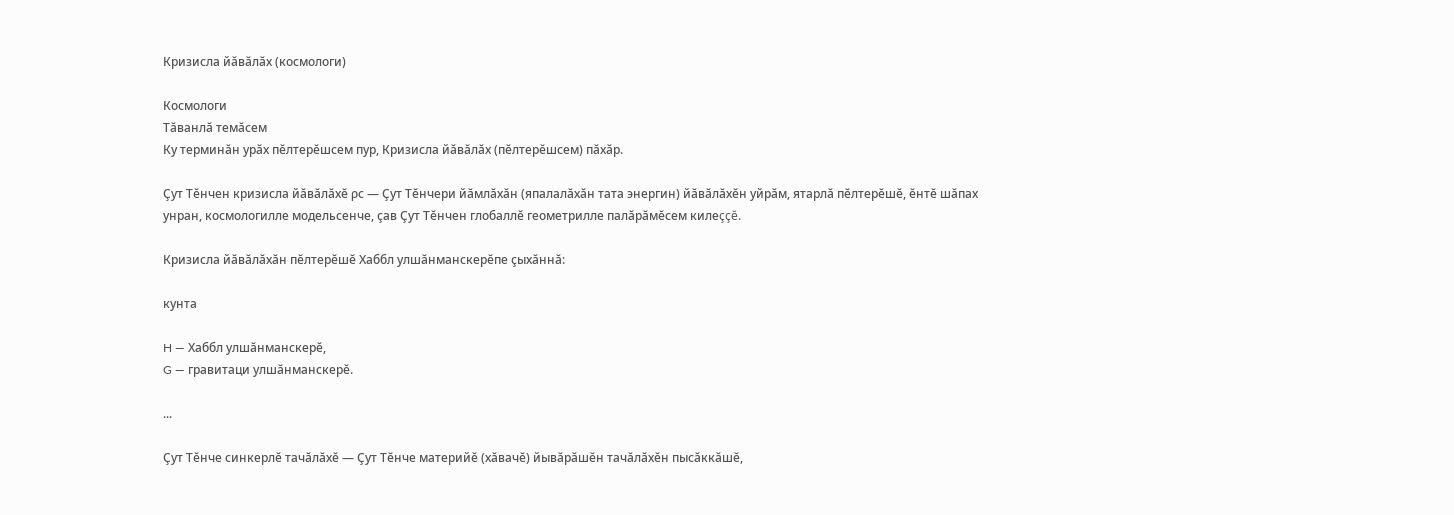Кризисла йăвăлăх (космологи)

Космологи
Тăванлă темăсем
Ку терминăн урăх пĕлтерĕшсем пур, Кризисла йăвăлăх (пĕлтерĕшсем) пăхăр.

Çут Тĕнчен кризисла йăвăлăхĕ ρс — Çут Тĕнчери йăмлăхăн (япалалăхăн тата энергин) йăвăлăхĕн уйрăм, ятарлă пĕлтерĕшĕ, ĕнтĕ шăпах унран, космологилле модельсенче, çав Çут Тĕнчен глобаллĕ геометрилле палăрăмĕсем килеççĕ.

Кризисла йăвăлăхăн пĕлтерĕшĕ Хаббл улшăнманскерĕпе çыхăннă:

кунта

H — Хаббл улшăнманскерĕ,
G — гравитаци улшăнманскерĕ.

...

Çут Тĕнче синкерлĕ тачăлăхĕ — Çут Тĕнче материйĕ (хăвачĕ) йывăрăшĕн тачăлăхĕн пысăккăшĕ,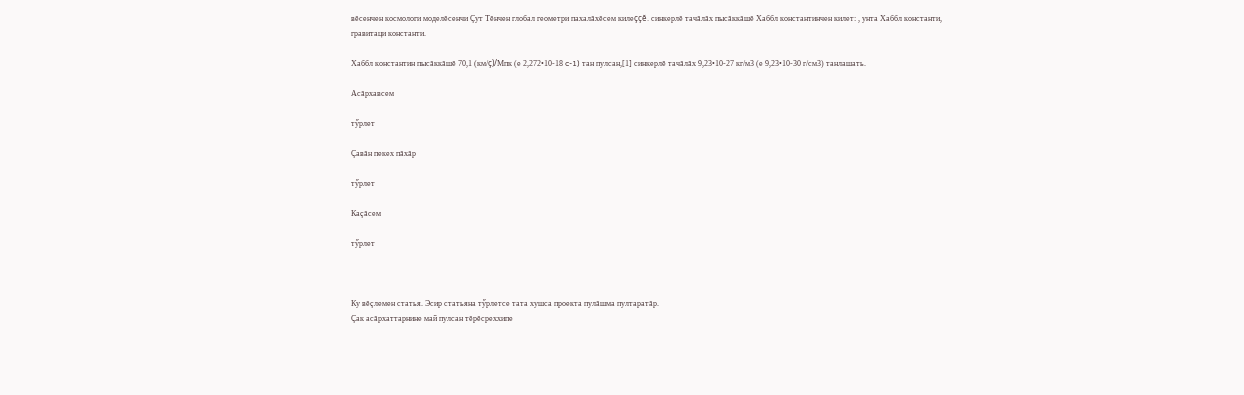вĕсенчен космологи моделĕсенчи Çут Тĕнчен глобал геометри пахалăхĕсем килеççĕ. синкерлĕ тачăлăх пысăккăшĕ Хаббл константинчен килет: , унта Хаббл константи, гравитаци константи.

Хаббл константин пысăккăшĕ 70,1 (км/ç)/Мпк (е 2,272•10-18 c-1) тан пулсан,[1] синкерлĕ тачăлăх 9,23•10-27 кг/м3 (е 9,23•10-30 г/см3) танлашать.

Асăрхавсем

тӳрлет

Çавăн пекех пăхăр

тӳрлет

Каçăсем

тӳрлет



Ку вĕçлемен статья. Эсир статьяна тӳрлетсе тата хушса проекта пулăшма пултаратăр.
Çак асăрхаттарнине май пулсан тĕрĕсреххипе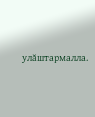улăштармалла.